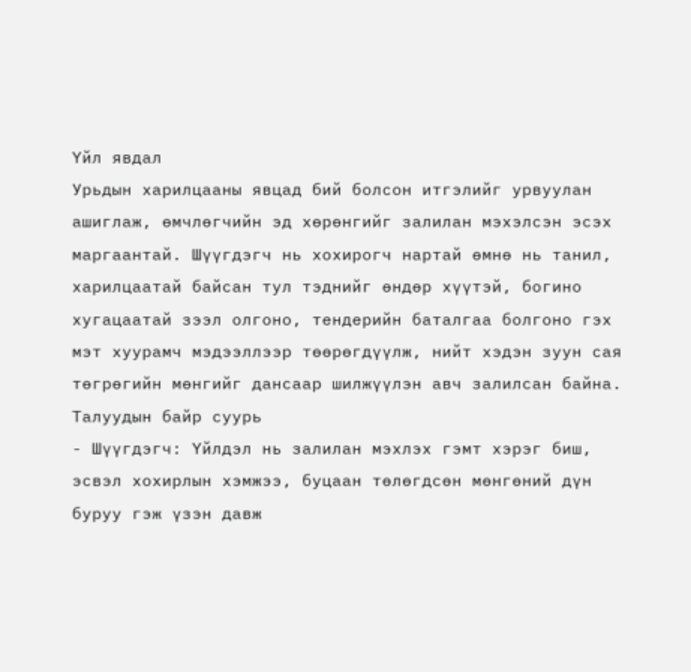Үйл явдал
Урьдын харилцааны явцад бий болсон итгэлийг урвуулан ашиглаж, өмчлөгчийн эд хөрөнгийг залилан мэхэлсэн эсэх маргаантай. Шүүгдэгч нь хохирогч нартай өмнө нь танил, харилцаатай байсан тул тэднийг өндөр хүүтэй, богино хугацаатай зээл олгоно, тендерийн баталгаа болгоно гэх мэт хуурамч мэдээллээр төөрөгдүүлж, нийт хэдэн зуун сая төгрөгийн мөнгийг дансаар шилжүүлэн авч залилсан байна.
Талуудын байр суурь
- Шүүгдэгч: Үйлдэл нь залилан мэхлэх гэмт хэрэг биш, эсвэл хохирлын хэмжээ, буцаан төлөгдсөн мөнгөний дүн буруу гэж үзэн давж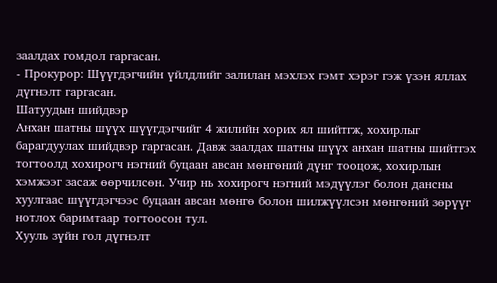заалдах гомдол гаргасан.
- Прокурор: Шүүгдэгчийн үйлдлийг залилан мэхлэх гэмт хэрэг гэж үзэн яллах дүгнэлт гаргасан.
Шатуудын шийдвэр
Анхан шатны шүүх шүүгдэгчийг 4 жилийн хорих ял шийтгж, хохирлыг барагдуулах шийдвэр гаргасан. Давж заалдах шатны шүүх анхан шатны шийтгэх тогтоолд хохирогч нэгний буцаан авсан мөнгөний дүнг тооцож, хохирлын хэмжээг засаж өөрчилсөн. Учир нь хохирогч нэгний мэдүүлэг болон дансны хуулгаас шүүгдэгчээс буцаан авсан мөнгө болон шилжүүлсэн мөнгөний зөрүүг нотлох баримтаар тогтоосон тул.
Хууль зүйн гол дүгнэлт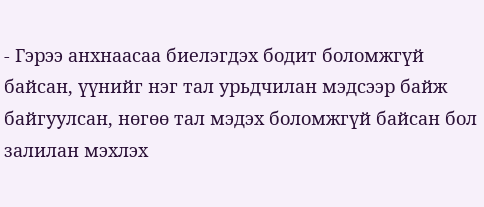- Гэрээ анхнаасаа биелэгдэх бодит боломжгүй байсан, үүнийг нэг тал урьдчилан мэдсээр байж байгуулсан, нөгөө тал мэдэх боломжгүй байсан бол залилан мэхлэх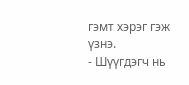гэмт хэрэг гэж үзнэ.
- Шүүгдэгч нь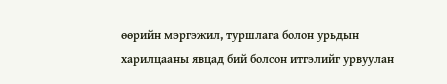өөрийн мэргэжил, туршлага болон урьдын харилцааны явцад бий болсон итгэлийг урвуулан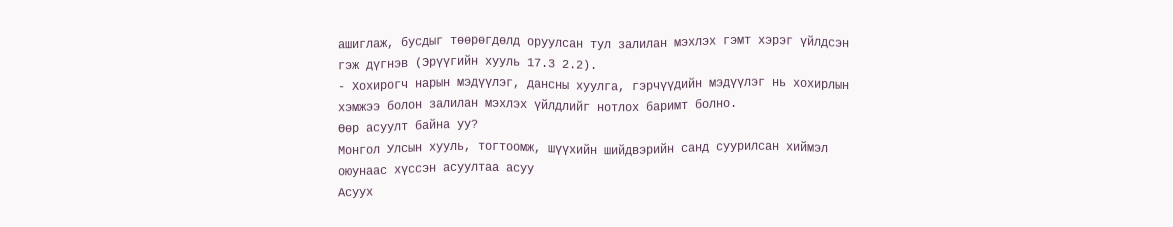ашиглаж, бусдыг төөрөгдөлд оруулсан тул залилан мэхлэх гэмт хэрэг үйлдсэн гэж дүгнэв (Эрүүгийн хууль 17.3 2.2).
- Хохирогч нарын мэдүүлэг, дансны хуулга, гэрчүүдийн мэдүүлэг нь хохирлын хэмжээ болон залилан мэхлэх үйлдлийг нотлох баримт болно.
Өөр асуулт байна уу?
Монгол Улсын хууль, тогтоомж, шүүхийн шийдвэрийн санд суурилсан хиймэл оюунаас хүссэн асуултаа асуу
Асуух